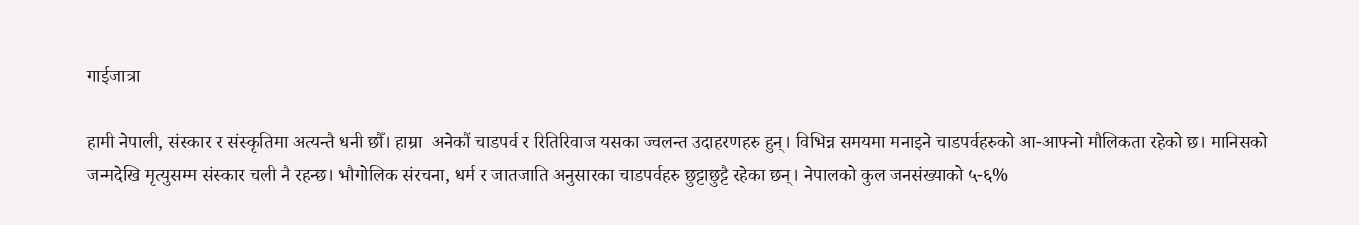गाईजात्रा

हामी नेपाली, संस्कार र संस्कृतिमा अत्यन्तै धनी छौँ। हाम्रा  अनेकौं चाडपर्व र रितिरिवाज यसका ज्वलन्त उदाहरणहरु हुन्। विभिन्न समयमा मनाइने चाडपर्वहरुको आ-आफ्नो मौलिकता रहेको छ। मानिसको जन्मदेखि मृत्युसम्म संस्कार चली नै रहन्छ। भौगोलिक संरचना, धर्म र जातजाति अनुसारका चाडपर्वहरु छुट्टाछुट्टै रहेका छन्। नेपालको कुल जनसंख्याको ५-६%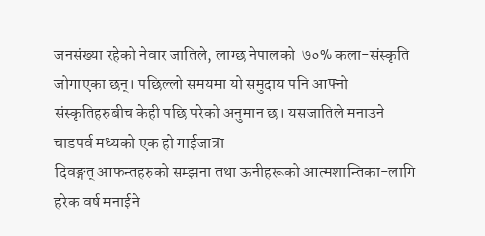जनसंख्या रहेको नेवार जातिले, लाग्छ नेपालको  ७०% कला-संस्कृति जोगाएका छन्। पछिल्लो समयमा यो समुदाय पनि आफ्नो संस्कृतिहरुबीच केही पछि परेको अनुमान छ। यसजातिले मनाउने चाडपर्व मध्यको एक हो गाईजात्रा
दिवङ्गत् आफन्तहरुको सम्झना तथा ऊनीहरूको आत्मशान्तिका-लागि हरेक वर्ष मनाईने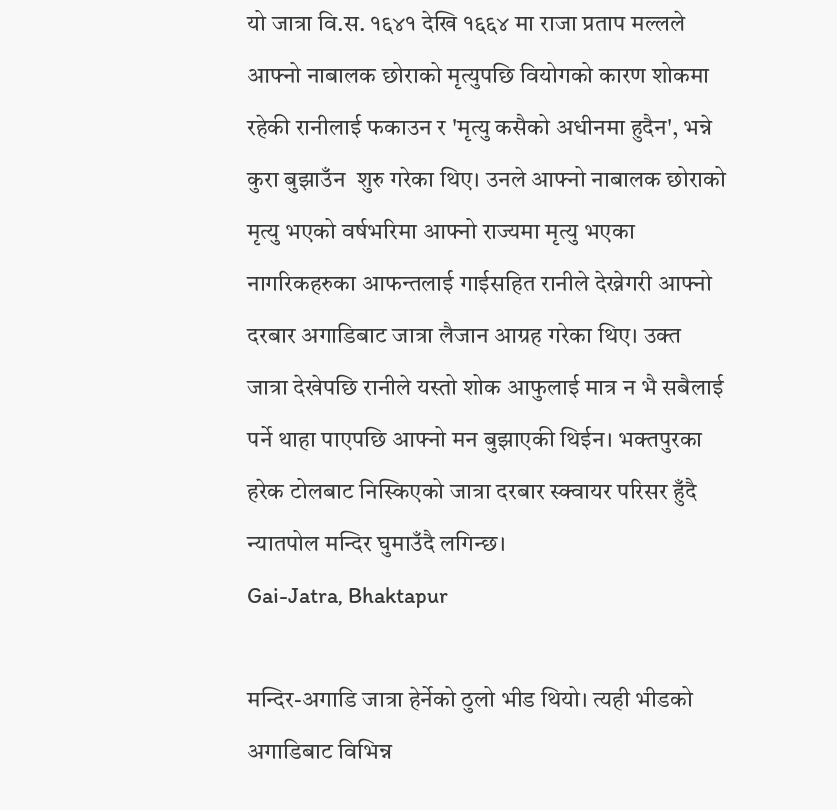यो जात्रा वि.स. १६४१ देखि १६६४ मा राजा प्रताप मल्लले आफ्नो नाबालक छोराको मृत्युपछि वियोगको कारण शोकमा रहेकी रानीलाई फकाउन र 'मृत्यु कसैको अधीनमा हुदैन', भन्ने कुरा बुझाउँन  शुरु गरेका थिए। उनले आफ्नो नाबालक छोराको मृत्यु भएको वर्षभरिमा आफ्नो राज्यमा मृत्यु भएका नागरिकहरुका आफन्तलाई गाईसहित रानीले देख्नेगरी आफ्नो दरबार अगाडिबाट जात्रा लैजान आग्रह गरेका थिए। उक्त जात्रा देखेपछि रानीले यस्तो शोक आफुलाई मात्र न भै सबैलाई पर्ने थाहा पाएपछि आफ्नो मन बुझाएकी थिईन। भक्तपुरका हरेक टोलबाट निस्किएको जात्रा दरबार स्क्वायर परिसर हुँदै न्यातपोल मन्दिर घुमाउँदै लगिन्छ।
Gai-Jatra, Bhaktapur

मन्दिर-अगाडि जात्रा हेर्नेको ठुलो भीड थियो। त्यही भीडको अगाडिबाट विभिन्न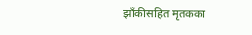झाँकीसहित मृतकका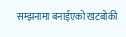सम्झनामा बनाईएको खटबोकी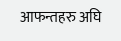आफन्तहरु अघि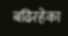बढिरहेका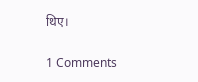थिए।

1 Comments